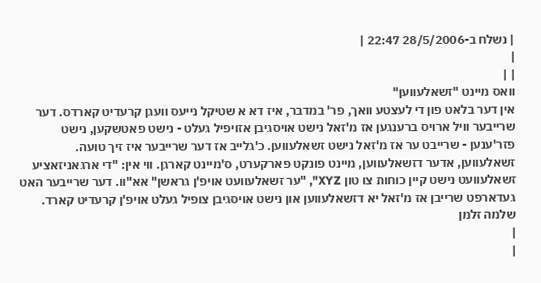| נשלח ב-28/5/2006 22:47 |
|
| |
וואס מיינט "זשאלעווען"
אין דער בלאט פון די לעצטע וואך, פר' במדבר, איז דא א שטיקל נייעס וועגן קרעדיט קארדס. דער
שרייבער וויל ארויס ברענגען אז מ'זאל נישט אויסגיבן אזויפיל געלט - נישט פאטשקען, נישט
פזר'ענען - שרייבט ער אז מ'זאל נישט זשאלעווען. כ'גלייב אז דער שרייבער איז זיך טועה.
זשאלעווען, אדער דזשאלעווען, מיינט פונקט פארקערט, ס'מיינט קארגן. ווי אין: "די ארגאניזאציע
זשאלעוועט נישט קיין כוחות צו טון XYZ", "ער זשאלעוועט אויפ'ן גראשן" אא"וו. דער שרייבער האט
געדארפט שרייבן אז מ'זאל יא דזשאלעווען און נישט אויסגיבן צופיל געלט אויפ'ן קרעדיט קארד.
שלמה זלמן
|
|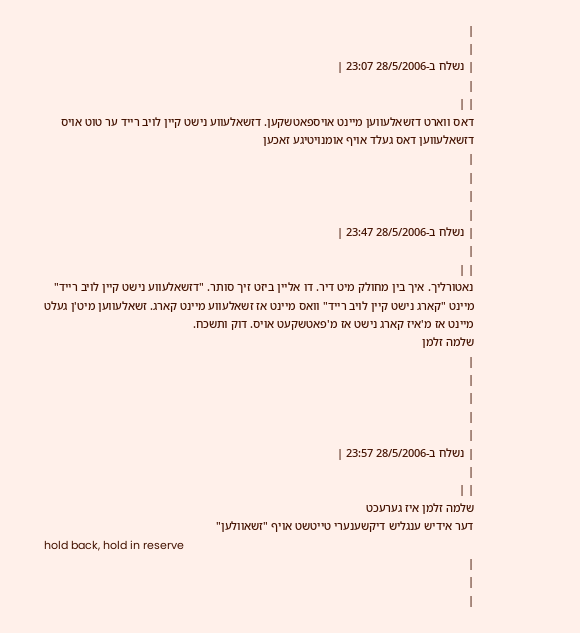|
|
| נשלח ב-28/5/2006 23:07 |
|
| |
דאס ווארט דזשאלעווען מיינט אויספאטשקען. דזשאלעווע נישט קיין לויב רייד ער טוט אויס דזשאלעווען דאס געלד אויף אומנויטיגע זאכען
|
|
|
|
| נשלח ב-28/5/2006 23:47 |
|
| |
נאטורליך. איך בין מחולק מיט דיר. דו אליין ביזט זיך סותר. "דזשאלעווע נישט קיין לויב רייד"
מיינט "קארג נישט קיין לויב רייד" וואס מיינט אז זשאלעווע מיינט קארג. זשאלעווען מיט'ן געלט
מיינט אז מ'איז קארג נישט אז מ'פאטשקעט אויס. דוק ותשכח.
שלמה זלמן
|
|
|
|
|
| נשלח ב-28/5/2006 23:57 |
|
| |
שלמה זלמן איז גערעכט
דער אידיש ענגליש דיקשענערי טייטשט אויף "זשאוולען"
hold back, hold in reserve
|
|
|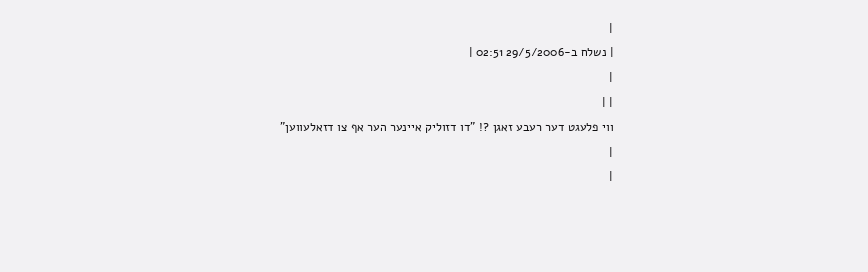|
| נשלח ב-29/5/2006 02:51 |
|
| |
ווי פלעגט דער רעבע זאגן ?! "דו דזוליק איינער הער אף צו דזאלעווען"
|
|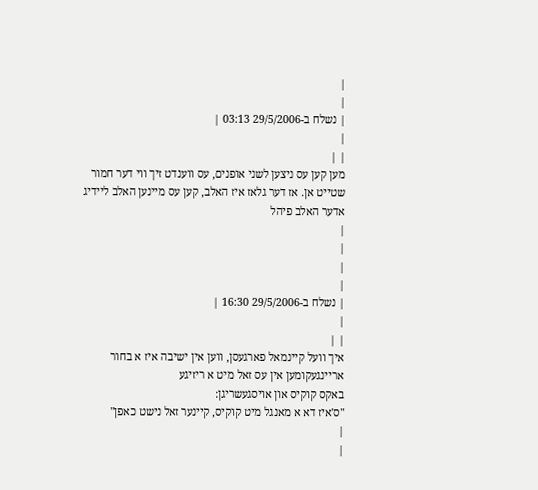|
|
| נשלח ב-29/5/2006 03:13 |
|
| |
מען קען עס ניצען לשני אופנים, עס ווענדט זיך ווי דער חמור שטייט אן. אז דער גלאז איז האלב, קען עס מיינען האלב ליידיג אדער האלב פיהל
|
|
|
|
| נשלח ב-29/5/2006 16:30 |
|
| |
איך וועל קיינמאל פארגעסן, ווען אין ישיבה איז א בחור אריינגעקומען אין עס זאל מיט א ריזיגע
באקס קוקיס און אויסגעשריגן:
"ס'איז דא א מאנגל מיט קוקיס, קיינער זאל נישט כאפן"
|
|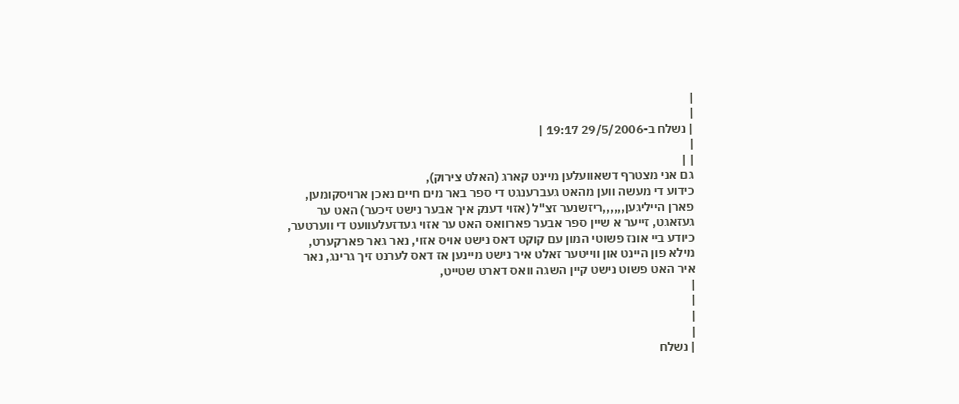|
|
| נשלח ב-29/5/2006 19:17 |
|
| |
גם אני מצטרף דשאוועלען מיינט קארג (האלט צירוק),
כידוע די מעשה ווען מהאט געברענגט די ספר באר מים חיים נאכן ארויסקומען, פארן הייליגען,,,,,,ריזשנער זצ"ל (אזוי דענק איך אבער נישט זיכער) האט ער געזאגט, זייער א שיין ספר אבער פארוואס האט ער אזוי געדזעלעוועט די ווערטער, כיודע ביי אונז פשוטי המון עם קוקט דאס נישט אויס אזוי, נאר גאר פארקערט, מילא פון היינט און ווייטער זאלט איר נישט מיינען אז דאס לערנט זיך גרינג, נאר איר האט פשוט נישט קיין השגה וואס דארט שטייט,
|
|
|
|
| נשלח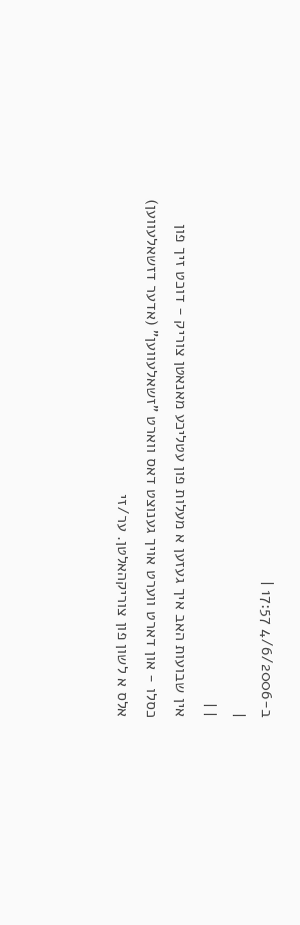ב-4/6/2006 17:57 |
|
| |
אין שבועות האב איך געזען א מעלות פון עטליכע מאנאטן צוריק - דוכט זיך פון כסלו - און דארט ווערט אויך גענוצט דאס ווארט "זשאלעווען" (אדער דזשאלעווען) אלס א לשון פון צוריקהאלטן. ער/זי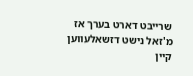שרייבט דארט בערך אז מ'זאל נישט דזשאלעווען קיין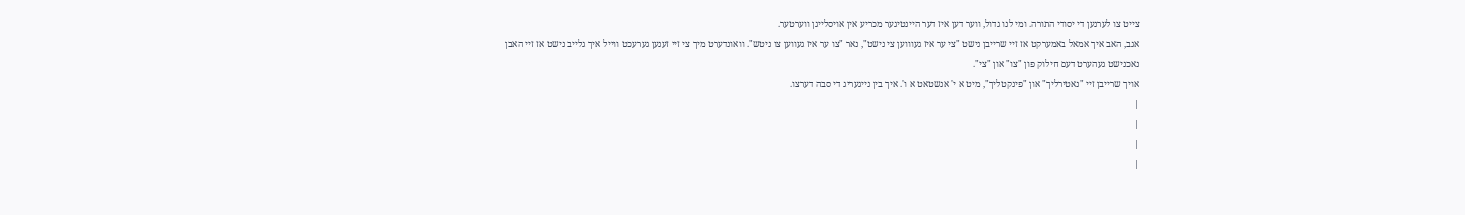צייט צו לערנען די יסודי התורה. ומי לנו גדול, ווער דען איז דער היינטיגער מכריע אין אויסלייגן ווערטער.
אגב, האב איך אמאל באמערקט אז זיי שרייבן נישט "צי ער איז געוווען צי נישט", נאר "צו ער איז געווען צו ניטש". וואונדערט מיך צי זיי זענען גערעכט ווייל איך גלייב נישט אז זיי האבן נאכנישט געהערט דעם חילוק פון "צו" און "צי".
אויך שרייבן זיי "נאטירליך" און "פינקטליך", מיט א י' אנשטאט א ו'. איך בין נייגעריג די סבה דערצו.
|
|
|
|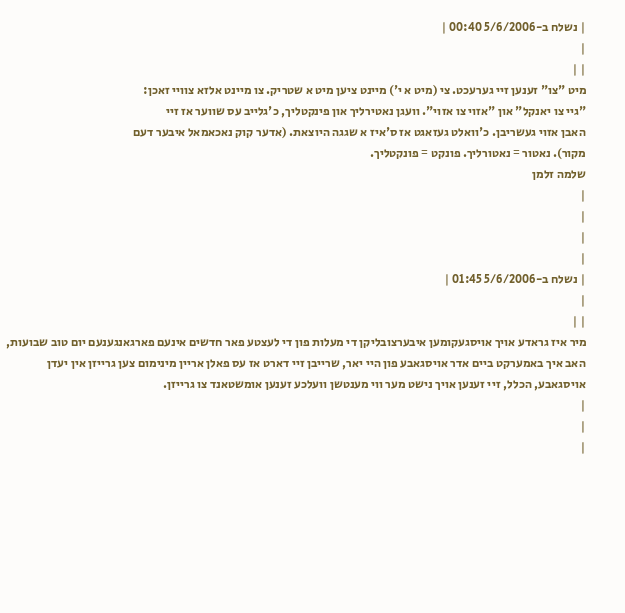| נשלח ב-5/6/2006 00:40 |
|
| |
מיט "צו" זענען זיי גערעכט. צי (מיט א י') מיינט ציען מיט א שטריק. צו מיינט אלזא צוויי זאכן:
"גיי צו יאנקל" און "אזוי צו אזוי". וועגן נאטירליך און פינקטליך, כ'גלייב עס שווער אז זיי
האבן אזוי געשריבן. כ'וואלט געזאגט אז ס'איז א שגגה היוצאת. (אדער קוק נאכאמאל איבער דעם
מקור). נאטור = נאטורליך. פונקט = פונקטליך.
שלמה זלמן
|
|
|
|
| נשלח ב-5/6/2006 01:45 |
|
| |
מיר איז גראדע אויך אויסגעקומען איבערצובליקן די מעלות פון די לעצטע פאר חדשים אינעם פארגאנגענעם יום טוב שבועות, האב איך באמערקט ביים אדר אויסגאבע פון היי יאר, שרייבן זיי דארט אז עס פאלן אריין מינימום צען גרייזן אין יעדן אויסגאבע, הכלל, זיי זענען אויך נישט מער ווי מענטשן וועלכע זענען אומשטאנד צו גרייזן.
|
|
|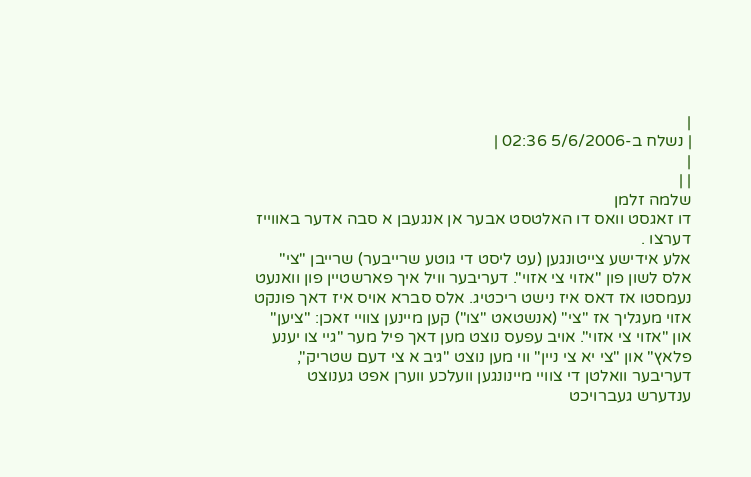|
| נשלח ב-5/6/2006 02:36 |
|
| |
שלמה זלמן
דו זאגסט וואס דו האלטסט אבער אן אנגעבן א סבה אדער באווייז דערצו .
אלע אידישע צייטונגען (עט ליסט די גוטע שרייבער) שרייבן "צי" אלס לשון פון "אזוי צי אזוי". דעריבער וויל איך פארשטיין פון וואנעט נעמסטו אז דאס איז נישט ריכטיג. אלס סברא אויס איז דאך פונקט אזוי מעגליך אז "צי" (אנשטאט "צו") קען מיינען צוויי זאכן: "ציען" און "אזוי צי אזוי". אויב עפעס נוצט מען דאך פיל מער "גיי צו יענע פלאץ" און "צי יא צי ניין" ווי מען נוצט "גיב א צי דעם שטריק", דעריבער וואלטן די צוויי מיינונגען וועלכע ווערן אפט גענוצט ענדערש געברויכט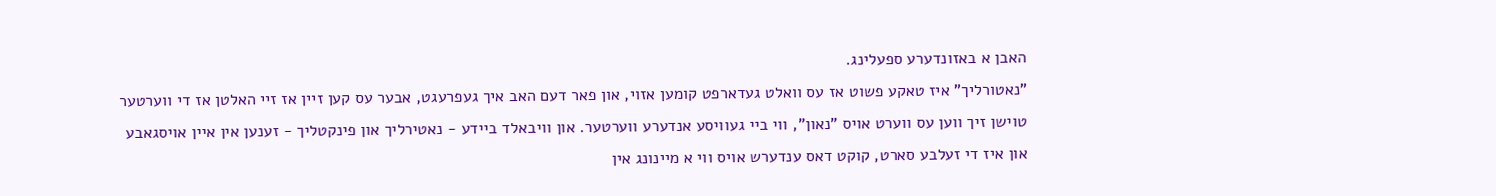האבן א באזונדערע ספעלינג.
"נאטורליך" איז טאקע פשוט אז עס וואלט געדארפט קומען אזוי, און פאר דעם האב איך געפרעגט, אבער עס קען זיין אז זיי האלטן אז די ווערטער טוישן זיך ווען עס ווערט אויס "נאון", ווי ביי געוויסע אנדערע ווערטער. און וויבאלד ביידע - נאטירליך און פינקטליך - זענען אין איין אויסגאבע און איז די זעלבע סארט, קוקט דאס ענדערש אויס ווי א מיינונג אין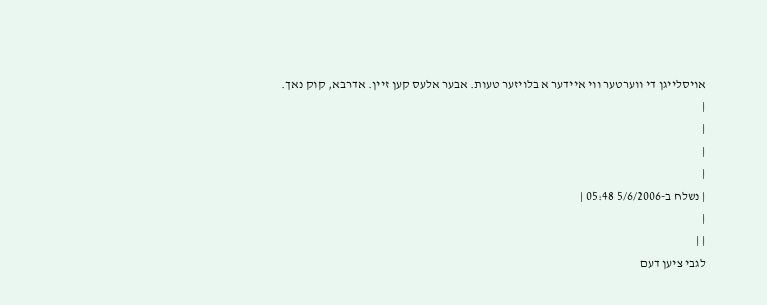אויסלייגן די ווערטער ווי איידער א בלויזער טעות. אבער אלעס קען זיין. אדרבא, קוק נאך.
|
|
|
|
| נשלח ב-5/6/2006 05:48 |
|
| |
לגבי ציען דעם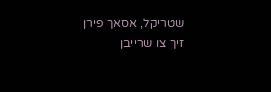שטריקל, אסאך פירן זיך צו שרייבן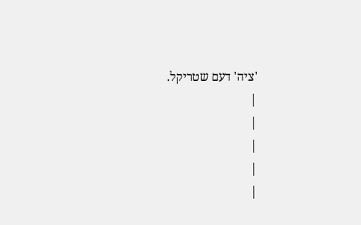'ציה' דעם שטריקל.
|
|
|
|
|